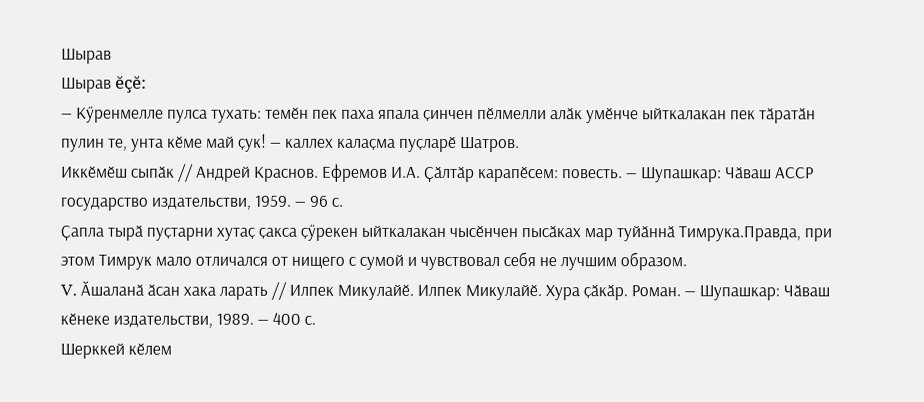Шырав
Шырав ĕçĕ:
— Кӳренмелле пулса тухать: темӗн пек паха япала ҫинчен пӗлмелли алӑк умӗнче ыйткалакан пек тӑратӑн пулин те, унта кӗме май ҫук! — каллех калаҫма пуҫларӗ Шатров.
Иккӗмӗш сыпӑк // Андрей Краснов. Ефремов И.А. Ҫӑлтӑр карапӗсем: повесть. — Шупашкар: Чӑваш АССР государство издательстви, 1959. — 96 с.
Ҫапла тырӑ пуҫтарни хутаҫ ҫакса ҫӳрекен ыйткалакан чысӗнчен пысӑках мар туйӑннӑ Тимрука.Правда, при этом Тимрук мало отличался от нищего с сумой и чувствовал себя не лучшим образом.
V. Ӑшаланӑ ӑсан хака ларать // Илпек Микулайӗ. Илпек Микулайӗ. Хура ҫӑкӑр. Роман. — Шупашкар: Чӑваш кӗнеке издательстви, 1989. — 400 с.
Шерккей кӗлем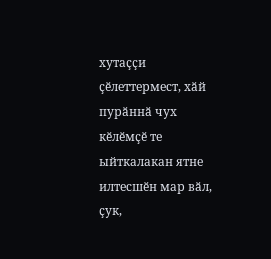хутаҫҫи ҫӗлеттермест, хӑй пурӑннӑ чух кӗлӗмҫӗ те ыйткалакан ятне илтесшӗн мар вӑл, ҫук,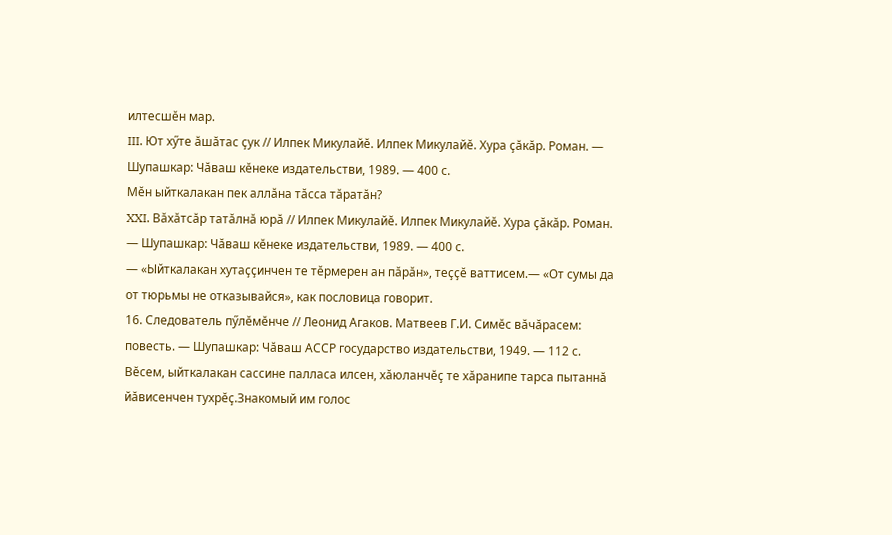илтесшӗн мар.
III. Ют хӳте ӑшӑтас ҫук // Илпек Микулайӗ. Илпек Микулайӗ. Хура ҫӑкӑр. Роман. — Шупашкар: Чӑваш кӗнеке издательстви, 1989. — 400 с.
Мӗн ыйткалакан пек аллӑна тӑсса тӑратӑн?
XXI. Вӑхӑтсӑр татӑлнӑ юрӑ // Илпек Микулайӗ. Илпек Микулайӗ. Хура ҫӑкӑр. Роман. — Шупашкар: Чӑваш кӗнеке издательстви, 1989. — 400 с.
— «Ыйткалакан хутаҫҫинчен те тӗрмерен ан пӑрӑн», теҫҫӗ ваттисем.— «От сумы да от тюрьмы не отказывайся», как пословица говорит.
16. Следователь пӳлӗмӗнче // Леонид Агаков. Матвеев Г.И. Симӗс вӑчӑрасем: повесть. — Шупашкар: Чӑваш АССР государство издательстви, 1949. — 112 с.
Вӗсем, ыйткалакан сассине палласа илсен, хӑюланчӗҫ те хӑранипе тарса пытаннӑ йӑвисенчен тухрӗҫ.Знакомый им голос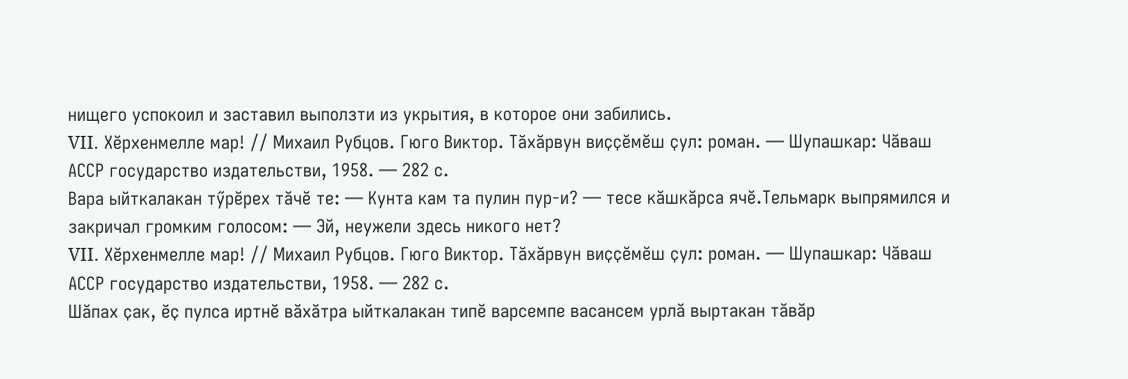нищего успокоил и заставил выползти из укрытия, в которое они забились.
VII. Хӗрхенмелле мар! // Михаил Рубцов. Гюго Виктор. Тӑхӑрвун виҫҫӗмӗш ҫул: роман. — Шупашкар: Чӑваш АССР государство издательстви, 1958. — 282 с.
Вара ыйткалакан тӳрӗрех тӑчӗ те: — Кунта кам та пулин пур-и? — тесе кӑшкӑрса ячӗ.Тельмарк выпрямился и закричал громким голосом: — Эй, неужели здесь никого нет?
VII. Хӗрхенмелле мар! // Михаил Рубцов. Гюго Виктор. Тӑхӑрвун виҫҫӗмӗш ҫул: роман. — Шупашкар: Чӑваш АССР государство издательстви, 1958. — 282 с.
Шӑпах ҫак, ӗҫ пулса иртнӗ вӑхӑтра ыйткалакан типӗ варсемпе васансем урлӑ выртакан тӑвӑр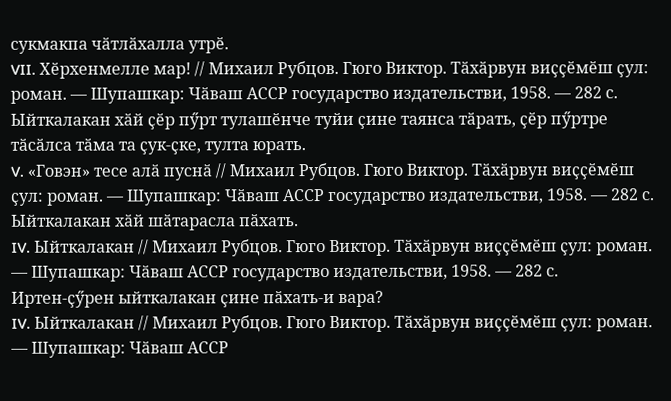сукмакпа чӑтлӑхалла утрӗ.
VII. Хӗрхенмелле мар! // Михаил Рубцов. Гюго Виктор. Тӑхӑрвун виҫҫӗмӗш ҫул: роман. — Шупашкар: Чӑваш АССР государство издательстви, 1958. — 282 с.
Ыйткалакан хӑй ҫӗр пӳрт тулашӗнче туйи ҫине таянса тӑрать, ҫӗр пӳртре тӑсӑлса тӑма та ҫук-ҫке, тулта юрать.
V. «Говэн» тесе алӑ пуснӑ // Михаил Рубцов. Гюго Виктор. Тӑхӑрвун виҫҫӗмӗш ҫул: роман. — Шупашкар: Чӑваш АССР государство издательстви, 1958. — 282 с.
Ыйткалакан хӑй шӑтарасла пӑхать.
IV. Ыйткалакан // Михаил Рубцов. Гюго Виктор. Тӑхӑрвун виҫҫӗмӗш ҫул: роман. — Шупашкар: Чӑваш АССР государство издательстви, 1958. — 282 с.
Иртен-ҫӳрен ыйткалакан ҫине пӑхать-и вара?
IV. Ыйткалакан // Михаил Рубцов. Гюго Виктор. Тӑхӑрвун виҫҫӗмӗш ҫул: роман. — Шупашкар: Чӑваш АССР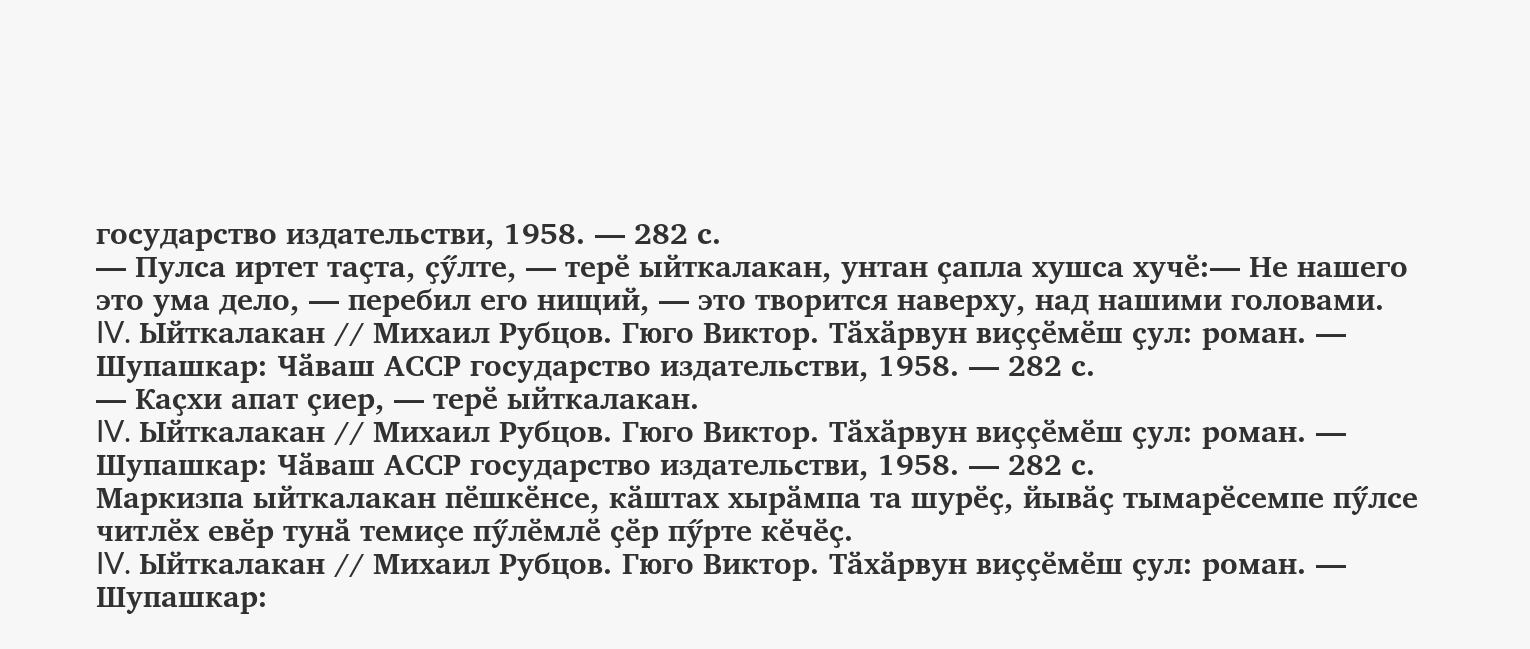государство издательстви, 1958. — 282 с.
— Пулса иртет таҫта, ҫӳлте, — терӗ ыйткалакан, унтан ҫапла хушса хучӗ:— Не нашего это ума дело, — перебил его нищий, — это творится наверху, над нашими головами.
IV. Ыйткалакан // Михаил Рубцов. Гюго Виктор. Тӑхӑрвун виҫҫӗмӗш ҫул: роман. — Шупашкар: Чӑваш АССР государство издательстви, 1958. — 282 с.
— Каҫхи апат ҫиер, — терӗ ыйткалакан.
IV. Ыйткалакан // Михаил Рубцов. Гюго Виктор. Тӑхӑрвун виҫҫӗмӗш ҫул: роман. — Шупашкар: Чӑваш АССР государство издательстви, 1958. — 282 с.
Маркизпа ыйткалакан пӗшкӗнсе, кӑштах хырӑмпа та шурӗҫ, йывӑҫ тымарӗсемпе пӳлсе читлӗх евӗр тунӑ темиҫе пӳлӗмлӗ ҫӗр пӳрте кӗчӗҫ.
IV. Ыйткалакан // Михаил Рубцов. Гюго Виктор. Тӑхӑрвун виҫҫӗмӗш ҫул: роман. — Шупашкар: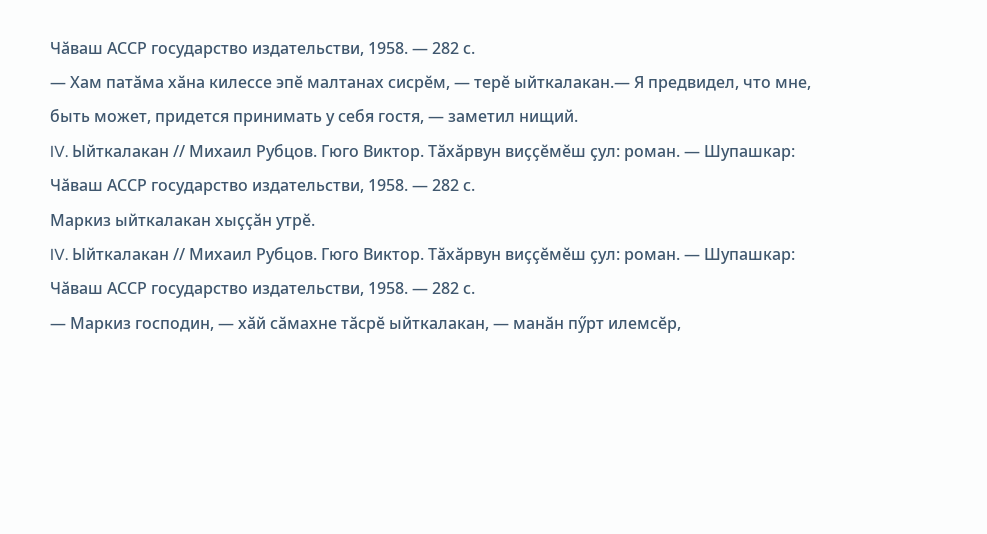Чӑваш АССР государство издательстви, 1958. — 282 с.
— Хам патӑма хӑна килессе эпӗ малтанах сисрӗм, — терӗ ыйткалакан.— Я предвидел, что мне, быть может, придется принимать у себя гостя, — заметил нищий.
IV. Ыйткалакан // Михаил Рубцов. Гюго Виктор. Тӑхӑрвун виҫҫӗмӗш ҫул: роман. — Шупашкар: Чӑваш АССР государство издательстви, 1958. — 282 с.
Маркиз ыйткалакан хыҫҫӑн утрӗ.
IV. Ыйткалакан // Михаил Рубцов. Гюго Виктор. Тӑхӑрвун виҫҫӗмӗш ҫул: роман. — Шупашкар: Чӑваш АССР государство издательстви, 1958. — 282 с.
— Маркиз господин, — хӑй сӑмахне тӑсрӗ ыйткалакан, — манӑн пӳрт илемсӗр,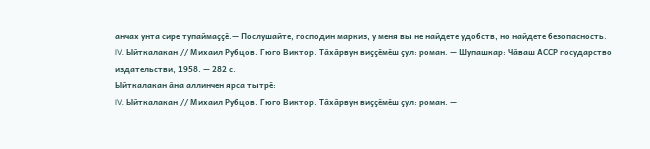анчах унта сире тупаймаҫҫӗ.— Послушайте, господин маркиз, у меня вы не найдете удобств, но найдете безопасность.
IV. Ыйткалакан // Михаил Рубцов. Гюго Виктор. Тӑхӑрвун виҫҫӗмӗш ҫул: роман. — Шупашкар: Чӑваш АССР государство издательстви, 1958. — 282 с.
Ыйткалакан ӑна аллинчен ярса тытрӗ:
IV. Ыйткалакан // Михаил Рубцов. Гюго Виктор. Тӑхӑрвун виҫҫӗмӗш ҫул: роман. —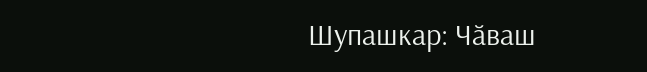Шупашкар: Чӑваш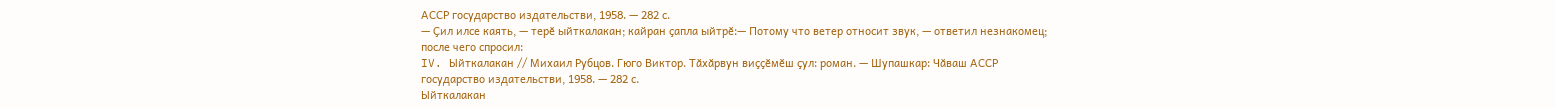АССР государство издательстви, 1958. — 282 с.
— Ҫил илсе каять, — терӗ ыйткалакан; кайран ҫапла ыйтрӗ:— Потому что ветер относит звук, — ответил незнакомец; после чего спросил:
IV. Ыйткалакан // Михаил Рубцов. Гюго Виктор. Тӑхӑрвун виҫҫӗмӗш ҫул: роман. — Шупашкар: Чӑваш АССР государство издательстви, 1958. — 282 с.
Ыйткалакан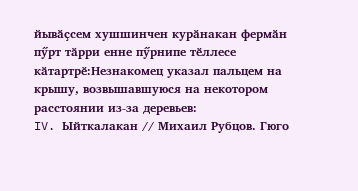йывӑҫсем хушшинчен курӑнакан фермӑн пӳрт тӑрри енне пӳрнипе тӗллесе кӑтартрӗ:Незнакомец указал пальцем на крышу, возвышавшуюся на некотором расстоянии из-за деревьев:
IV. Ыйткалакан // Михаил Рубцов. Гюго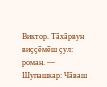Виктор. Тӑхӑрвун виҫҫӗмӗш ҫул: роман. — Шупашкар: Чӑваш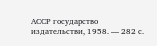АССР государство издательстви, 1958. — 282 с.